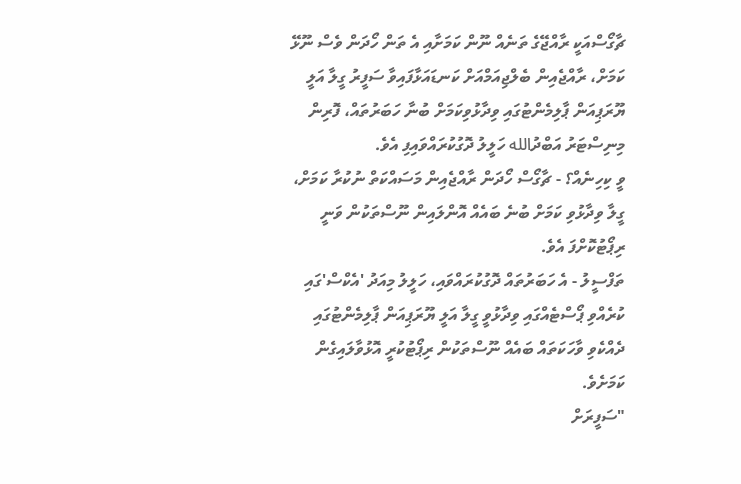ޗާގޯސްއަކީ ރާއްޖޭގެ ތަނެއް ނޫން ކަމަށާއި އެ ތަން ހޯދަން ވެސް ނޫޅޭ ކަމަށް، ރާއްޖެއިން ބެލްޖިއަމްއަށް ކަނޑައަޅާފައިވާ ސަފީރު ގީލާ އަލީ ޔޫރަޕިއަން ޕާލިމެންޓުގައި ވިދާޅުވިކަމަށް ބުނާ ހަބަރުތައް، ފޮރިން މިނިސްޓަރު އަބްދުالله ހަލީލު ދޮގުކުރައްވައިފި އެވެ.
ވީ ކިހިނެއް؟ - ޗާގޯސް ހޯދަން ރާއްޖެއިން މަސައްކަތް ނުކުރާ ކަމަށް، ގީލާ ވިދާޅުވި ކަމަށް ބުނެ ބައެއް އޮންލައިން ނޫސްތަކުން ވަނީ ރިޕޯޓުކޮށްފަ އެވެ.
ތަފްސީލު - އެ ހަބަރުތައް ދޮގުކުރައްވައި، ހަލީލު މިއަދު 'އެކްސް'ގައި ކުރެއްވި ޕޯސްޓެއްގައި ވިދާޅުވީ ގީލާ އަލީ ޔޫރަޕިއަން ޕާލިމެންޓުގައި ދެއްކެވި ވާހަކަތައް ބައެއް ނޫސްތަކުން ރިޕޯޓުކުރީ އޮޅުވާލައިގެން ކަމަށެވެ.
"ސަފީރަށް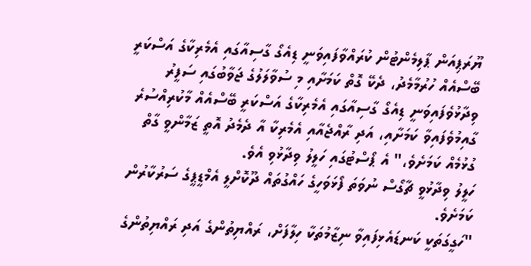ޔޫރަޕިއަން ޕާލިމެންޓުން ކުރައްވާފައިވަނީ ޑިއެގޯ ގާސިއާގައި އެމެރިކާގެ އަސްކަރީ ބޭސްއެއް ހުރުމާމެދު، ދެކޭ ގޮތް ކަމަށާއި މި ސުވާލަލުގެ ޖަވާބުގައި ސަފީރު ވިދާޅުވެފައިވަނީ ޑިއެގޯ ގާސިއާގައި އެމެރިކާގެ އަސްކަރީ ބޭސްއެއް މާކުރިއްސުރެ ގާއިމުވެފައިވާ ކަމަށާއި، އަދި ރާއްޖެއާއި އެމެރިކާ އާ ދެމެދު އޮތީ ޒަމާންވީ ގާތް ގުޅުމެއް ކަމަށެވެ،" އެ ޕޯސްޓުގައި ހަލީލު ވިދާޅުވި އެވެ.
ހަލީލު ވިދާޅުވީ ޗާގޯސް ނުވަތަ ފޯޅަވަހީގެ ހައްގުތައް ދޫކޮށްލީ އެމްޑީޕީގެ ސަރުކާރުން ކަމަށެވެ.
"ހަގީގަތަކީ ކަނޑައެޅިފައިވާ ނިޒާމުތަކާ ހިލާފަށް، ރައްޔިތުންގެ އަދި ރައްޔިތުންގެ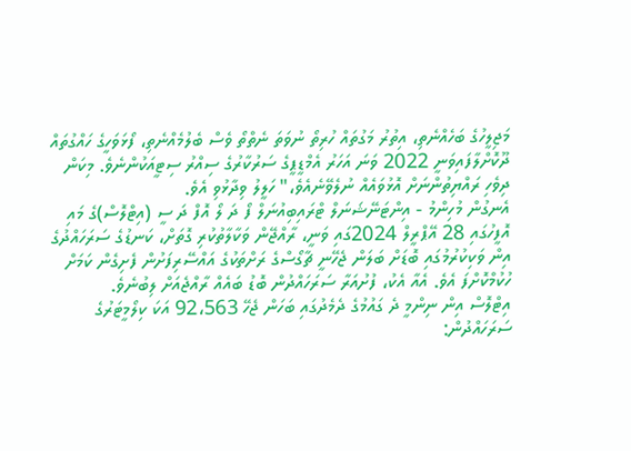މަޖިލީހުގެ ބަހެއްނެތި، އިތުރު މަގުތައް ހުރިތޯ ނުވަތަ ނެތްތޯ ވެސް ބެލުމެއްނެތި، ފޯޅަވަހީގެ ހައްގުތައް ދޫކޮށްލާފައިވަނީ 2022 ވަނަ އަހަރު އެމްޑީޕީގެ ސަރުކާރުގެ ސިއްރު ސިޓީއަކުންނެވެ. މިކަން ދިވެހި ރައްޔިތުންނަށް އޮޅުވައެއް ނުލެވޭނެއެވެ،" ހަލީލު ވިދާޅުވި އެވެ.
އެނގުން މުހިންމު - އިންޓަނޭޝަނަލް ޓްރައިބިއުނަލް ފޯ ދަ ލޯ އޮފް ދަ ސީ (އިޓްލޮސް)ގެ މައި އޮފީހުގައި 28 އޭޕްރީލް 2024ގައި ވަނީ، ރާއްޖޭން ވަކާލާތުކުރި ގޮތަށް، ކަނޑުގެ ސަރަހައްދުގެ އިން ވަކިކުރުމުގައި ބޮޑަށް ބަލަން ޖެހޭނީ ޗާގޯސްގެ ރަށްތަކުގެ އައްސޭރިފަށުން ފެށިގެން ކަމަށް ހުކުމްކޮށްފަ އެވެ. އެއާ އެކު، ފުށުއަރާ ސަރަހައްދުން ބޮޑު ބައެއް ރާއްޖެއަށް ލިބުނެވެ.
އިޓްލޮސް އިން ނިންމީ ދެ ގައުމުގެ ދެމެދުގައި ބަހަން ޖެހޭ 92،563 އަކަ ކިލޯމީޓަރުގެ ސަރަހައްދުން: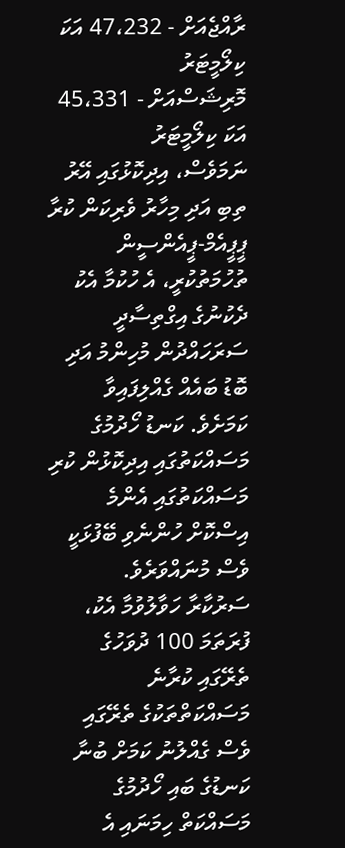ރާއްޖެއަށް - 47،232 އަކަ ކިލޯމީޓަރު
މޮރިޝަސްއަށް - 45،331 އަކަ ކިލޯމީޓަރު
ނަމަވެސް، އިދިކޮޅުގައި އޭރު ތިބި އަދި މިހާރު ވެރިކަން ކުރާ ޕީޕީއެމް-ޕީއެންސީން ތުހުމަތުކުރީ، އެ ހުކުމާ އެކު ދެކުނުގެ އިގްތިސާދީ ސަރަހައްދުން މުހިންމު އަދި ބޮޑު ބައެއް ގެއްލިފައިވާ ކަމަށެވެ. ކަނޑު ހޯދުމުގެ މަސައްކަތުގައި އިދިކޮޅުން ކުރި މަސައްކަތުގައި އެންމެ އިސްކޮށް ހުންނެވި ބޭފުޅަކީ ވެސް މުނައްވަރެވެ.
ސަރުކާރާ ހަވާލުވުމާ އެކު، ފުރަތަމަ 100 ދުވަހުގެ ތެރޭގައި ކުރާނެ މަސައްކަތްތަކުގެ ތެރޭގައި ވެސް ގެއްލުނު ކަމަށް ބުނާ ކަނޑުގެ ބައި ހޯދުމުގެ މަސައްކަތް ހިމަނައި އެ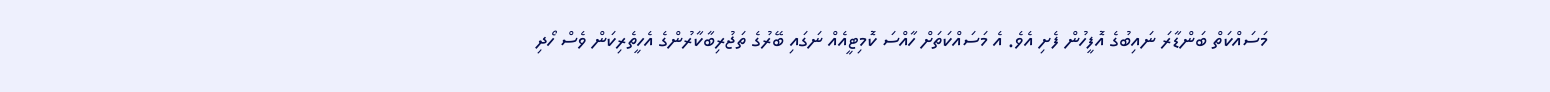މަސައްކަތް ބަންޑާރަ ނައިބުގެ އޮފީހުން ފެށި އެވެ. އެ މަސައްކަތަށް ހާއްސަ ކޮމިޓީއެއް ނަގައި ބޭރުގެ ތަޖުރިބާކާރުންގެ އެހީތެރިކަން ވެސް ހޯދި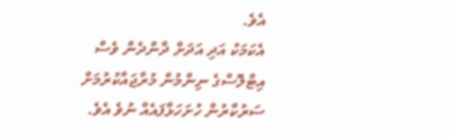އެވެ.
އެކަމަކު އަދި އަދަށް ދާންދެން ވެސް އިޓްލޮސްގެ ނިންމުން މުރާޖައާކުރުމަށް ސަރުކާރުން ހުށަހަޅާފައެއް ނުވެ އެވެ.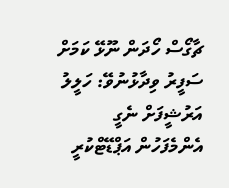ޗާގޯސް ހޯދަން ނޫޅޭ ކަމަށް ސަފީރު ވިދާޅުނުވޭ: ހަލީލު
އަރުޝީފަށް ނެގީ
އެންމެފަހުން އަޕްޑޭޓްކުރީ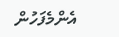އެންމެފަހުން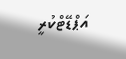އަޕްޑޭޓްކުރީ